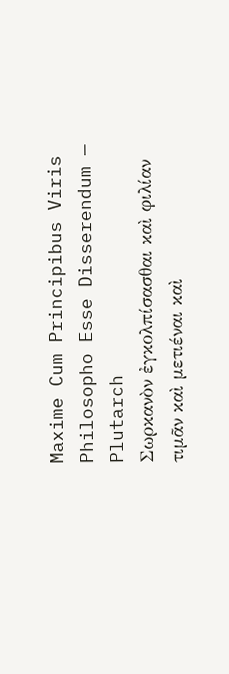Maxime Cum Principibus Viris Philosopho Esse Disserendum — Plutarch
Σωρκανὸν ἐγκολπίσασθαι καὶ φιλίαν τιμᾶν καὶ μετιέναι καὶ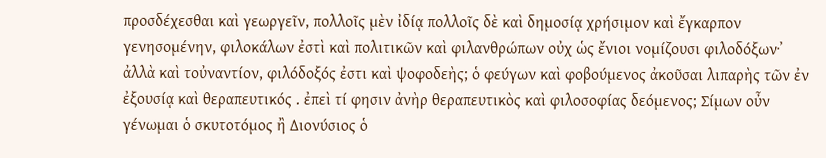προσδέχεσθαι καὶ γεωργεῖν, πολλοῖς μὲν ἰδίᾳ πολλοῖς δὲ καὶ δημοσίᾳ χρήσιμον καὶ ἔγκαρπον γενησομένην, φιλοκάλων ἐστὶ καὶ πολιτικῶν καὶ φιλανθρώπων οὐχ ὡς ἔνιοι νομίζουσι φιλοδόξων·ʼ ἀλλὰ καὶ τοὐναντίον, φιλόδοξός ἐστι καὶ ψοφοδεὴς; ὁ φεύγων καὶ φοβούμενος ἀκοῦσαι λιπαρὴς τῶν ἐν ἐξουσίᾳ καὶ θεραπευτικός . ἐπεὶ τί φησιν ἀνὴρ θεραπευτικὸς καὶ φιλοσοφίας δεόμενος; Σίμων οὖν γένωμαι ὁ σκυτοτόμος ἢ Διονύσιος ὁ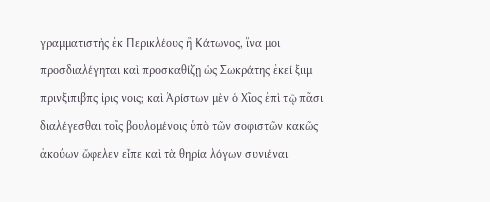γραμματιστὴς ἐκ Περικλέους ἢ Κάτωνος, ἵνα μοι προσδιαλέγηται καὶ προσκαθίζῃ ὡς Σωκράτης ἐκεί ξιιμ πρινξιπιβπς ἰρις νοις; καὶ Ἀρίστων μὲν ὁ Χῖος ἐπὶ τῷ πᾶσι διαλέγεσθαι τοῖς βουλομένοις ὑπὸ τῶν σοφιστῶν κακῶς ἀκούων ὤφελεν εἶπε καὶ τὰ θηρία λόγων συνιέναι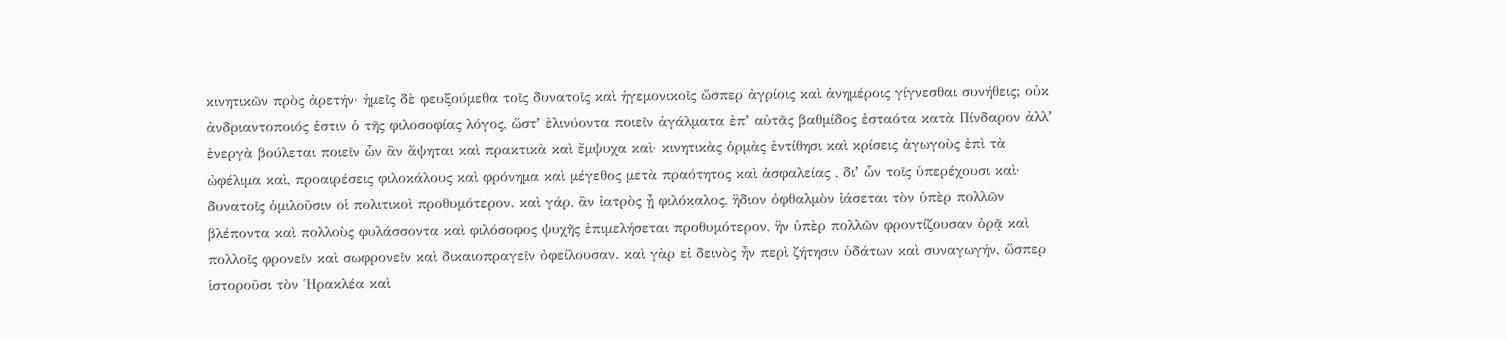κινητικῶν πρὸς ἀρετήν· ἡμεῖς δὲ φευξούμεθα τοῖς δυνατοῖς καὶ ἡγεμονικοῖς ὥσπερ ἀγρίοις καὶ ἀνημέροις γίγνεσθαι συνήθεις; οὐκ ἀνδριαντοποιός ἐστιν ὁ τῆς φιλοσοφίας λόγος, ὥστʼ ἐλινύοντα ποιεῖν ἀγάλματα ἐπʼ αὐτᾶς βαθμίδος ἑσταότα κατὰ Πίνδαρον ἀλλʼ ἐνεργὰ βούλεται ποιεῖν ὧν ἂν ἅψηται καὶ πρακτικὰ καὶ ἔμψυχα καὶ· κινητικὰς ὁρμὰς ἐντίθησι καὶ κρίσεις ἀγωγοὺς ἐπὶ τὰ ὠφέλιμα καὶ, προαιρέσεις φιλοκάλους καὶ φρόνημα καὶ μέγεθος μετὰ πραότητος καὶ ἀσφαλείας , διʼ ὧν τοῖς ὑπερέχουσι καὶ· δυνατοῖς ὁμιλοῦσιν οἱ πολιτικοὶ προθυμότερον. καὶ γάρ, ἂν ἰατρὸς ᾖ φιλόκαλος, ἣδιον ὀφθαλμὸν ἰάσεται τὸν ὑπὲρ πολλῶν βλέποντα καὶ πολλοὺς φυλάσσοντα καὶ φιλόσοφος ψυχῆς ἐπιμελήσεται προθυμότερον, ἣν ὑπὲρ πολλῶν φροντίζουσαν ὁρᾷ καὶ πολλοῖς φρονεῖν καὶ σωφρονεῖν καὶ δικαιοπραγεῖν ὀφείλουσαν. καὶ γὰρ εἰ δεινὸς ἦν περὶ ζήτησιν ὑδάτων καὶ συναγωγήν, ὥσπερ ἱστοροῦσι τὸν Ἡρακλέα καὶ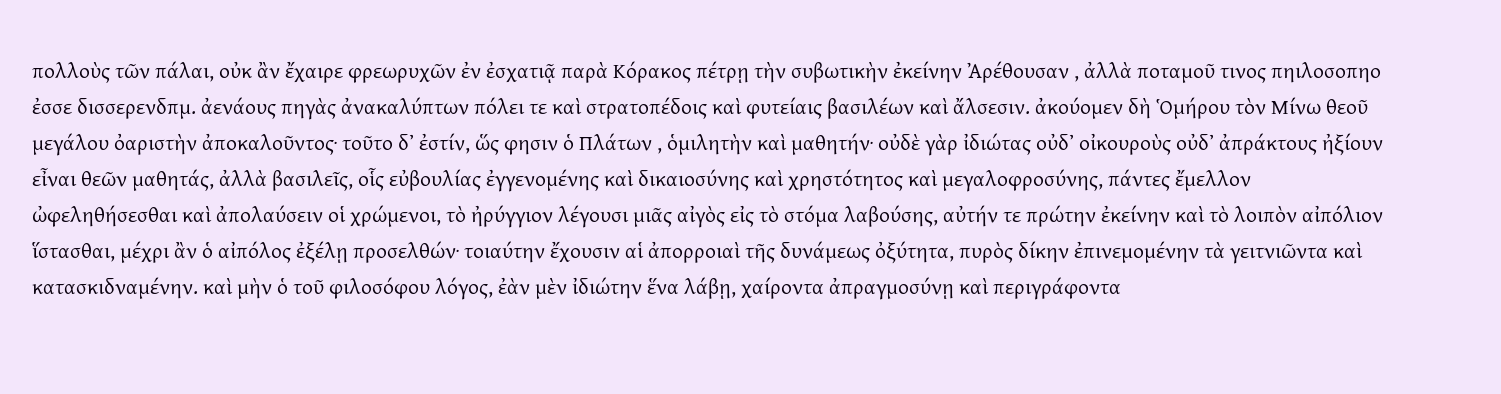πολλοὺς τῶν πάλαι, οὐκ ἂν ἔχαιρε φρεωρυχῶν ἐν ἐσχατιᾷ παρὰ Κόρακος πέτρῃ τὴν συβωτικὴν ἐκείνην Ἀρέθουσαν , ἀλλὰ ποταμοῦ τινος πηιλοσοπηο ἐσσε δισσερενδπμ. ἀενάους πηγὰς ἀνακαλύπτων πόλει τε καὶ στρατοπέδοις καὶ φυτείαις βασιλέων καὶ ἄλσεσιν. ἀκούομεν δὴ Ὁμήρου τὸν Μίνω θεοῦ μεγάλου ὀαριστὴν ἀποκαλοῦντος· τοῦτο δʼ ἐστίν, ὥς φησιν ὁ Πλάτων , ὁμιλητὴν καὶ μαθητήν· οὐδὲ γὰρ ἰδιώτας οὐδʼ οἰκουροὺς οὐδʼ ἀπράκτους ἠξίουν εἶναι θεῶν μαθητάς, ἀλλὰ βασιλεῖς, οἷς εὐβουλίας ἐγγενομένης καὶ δικαιοσύνης καὶ χρηστότητος καὶ μεγαλοφροσύνης, πάντες ἔμελλον ὠφεληθήσεσθαι καὶ ἀπολαύσειν οἱ χρώμενοι, τὸ ἠρύγγιον λέγουσι μιᾶς αἰγὸς εἰς τὸ στόμα λαβούσης, αὐτήν τε πρώτην ἐκείνην καὶ τὸ λοιπὸν αἰπόλιον ἵστασθαι, μέχρι ἂν ὁ αἰπόλος ἐξέλῃ προσελθών· τοιαύτην ἔχουσιν αἱ ἀπορροιαὶ τῆς δυνάμεως ὀξύτητα, πυρὸς δίκην ἐπινεμομένην τὰ γειτνιῶντα καὶ κατασκιδναμένην. καὶ μὴν ὁ τοῦ φιλοσόφου λόγος, ἐὰν μὲν ἰδιώτην ἕνα λάβῃ, χαίροντα ἀπραγμοσύνῃ καὶ περιγράφοντα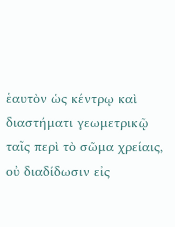ἑαυτὸν ὡς κέντρῳ καὶ διαστήματι γεωμετρικῷ ταῖς περὶ τὸ σῶμα χρείαις, οὐ διαδίδωσιν εἰς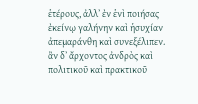ἑτέρους, ἀλλʼ ἐν ἑνὶ ποιήσας ἐκείνῳ γαλήνην καὶ ἡσυχίαν ἀπεμαράνθη καὶ συνεξέλιπεν. ἂν δʼ ἄρχοντος ἀνδρὸς καὶ πολιτικοῦ καὶ πρακτικοῦ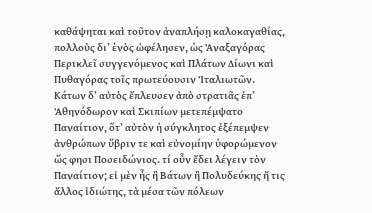καθάψηται καὶ τοῦτον ἀναπλήσῃ καλοκαγαθίας, πολλοὺς διʼ ἑνὸς ὠφέλησεν, ὡς Ἀναξαγόρας Περικλεῖ συγγενόμενος καὶ Πλάτων Δίωνι καὶ Πυθαγόρας τοῖς πρωτεύουσιν Ἰταλιωτῶν. Κάτων δʼ αὐτὸς ἔπλευσεν ἀπὸ στρατιᾶς ἐπʼ Ἀθηνόδωρον καὶ Σκιπίων μετεπέμψατο Παναίτιον, ὅτʼ αὐτὸν ἡ σύγκλητος ἐξέπεμψεν ἀνθρώπων ὕβριν τε καὶ εὐνομίην ὑφορώμενον ὥς φησι Ποσειδώνιος. τί οὖν ἔδει λέγειν τὸν Παναίτιον; εἰ μὲν ἦς ἢ Βάτων ἢ Πολυδεύκης ἤ τις ἄλλος ἰδιώτης, τὰ μέσα τῶν πόλεων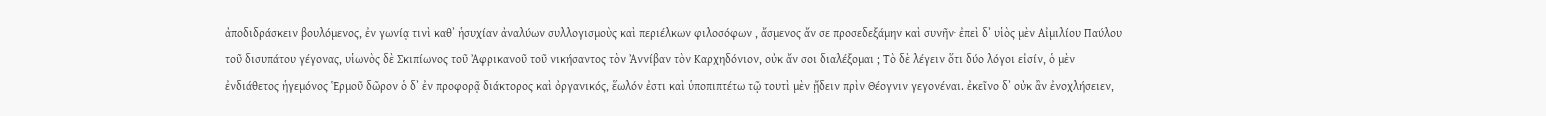ἀποδιδράσκειν βουλόμενος, ἐν γωνίᾳ τινὶ καθʼ ἡσυχίαν ἀναλύων συλλογισμοὺς καὶ περιέλκων φιλοσόφων , ἄσμενος ἄν σε προσεδεξάμην καὶ συνῆν· ἐπεὶ δʼ υἱὸς μὲν Αἰμιλίου Παύλου τοῦ δισυπάτου γέγονας, υἱωνὸς δὲ Σκιπίωνος τοῦ Ἀφρικανοῦ τοῦ νικήσαντος τὸν Ἀννίβαν τὸν Καρχηδόνιον, οὐκ ἄν σοι διαλέξομαι ; Τὸ δὲ λέγειν ὅτι δύο λόγοι εἰσίν, ὁ μὲν ἐνδιάθετος ἡγεμόνος Ἑρμοῦ δῶρον ὁ δʼ ἐν προφορᾷ διάκτορος καὶ ὀργανικός, ἕωλόν ἐστι καὶ ὑποπιπτέτω τῷ τουτὶ μὲν ᾔδειν πρὶν Θέογνιν γεγονέναι. ἐκεῖνο δʼ οὐκ ἂν ἐνοχλήσειεν,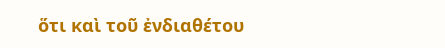ὅτι καὶ τοῦ ἐνδιαθέτου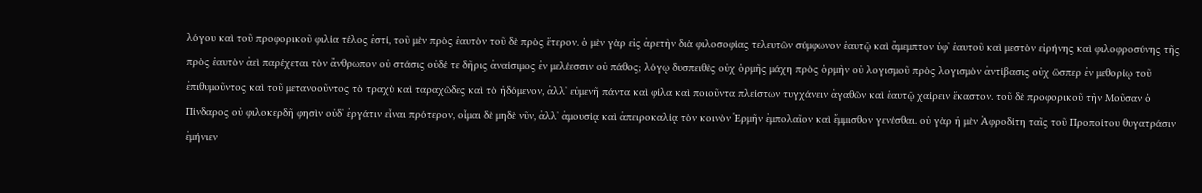λόγου καὶ τοῦ προφορικοῦ φιλία τέλος ἐστί, τοῦ μὲν πρὸς ἑαυτὸν τοῦ δὲ πρὸς ἕτερον. ὁ μὲν γὰρ εἰς ἀρετὴν διὰ φιλοσοφίας τελευτῶν σύμφωνον ἑαυτῷ καὶ ἄμεμπτον ὑφʼ ἑαυτοῦ καὶ μεστὸν εἰρήνης καὶ φιλοφροσύνης τῆς πρὸς ἑαυτὸν ἀεὶ παρέχεται τὸν ἄνθρωπον οὐ στάσις οὐδέ τε δῆρις ἀναίσιμος ἐν μελέεσσιν οὐ πάθος; λόγῳ δυσπειθὲς οὐχ ὁρμῆς μάχη πρὸς ὁρμὴν οὐ λογισμοῦ πρὸς λογισμὸν ἀντίβασις οὐχ ὥσπερ ἐν μεθορίῳ τοῦ ἐπιθυμοῦντος καὶ τοῦ μετανοοῦντος τὸ τραχὺ καὶ ταραχῶδες καὶ τὸ ἡδόμενον, ἀλλʼ εὐμενῆ πάντα καὶ φίλα καὶ ποιοῦντα πλείστων τυγχάνειν ἀγαθῶν καὶ ἑαυτῷ χαίρειν ἕκαστον. τοῦ δὲ προφορικοῦ τὴν Μοῦσαν ὁ Πίνδαρος οὐ φιλοκερδῆ φησὶν οὐδʼ ἐργάτιν εἶναι πρότερον, οἶμαι δὲ μηδὲ νῦν, ἀλλʼ ἀμουσίᾳ καὶ ἀπειροκαλίᾳ τὸν κοινὸν Ἑρμῆν ἐμπολαῖον καὶ ἔμμισθον γενέσθαι. οὐ γὰρ ἡ μὲν Ἀφροδίτη ταῖς τοῦ Προποίτου θυγατράσιν ἐμήνιεν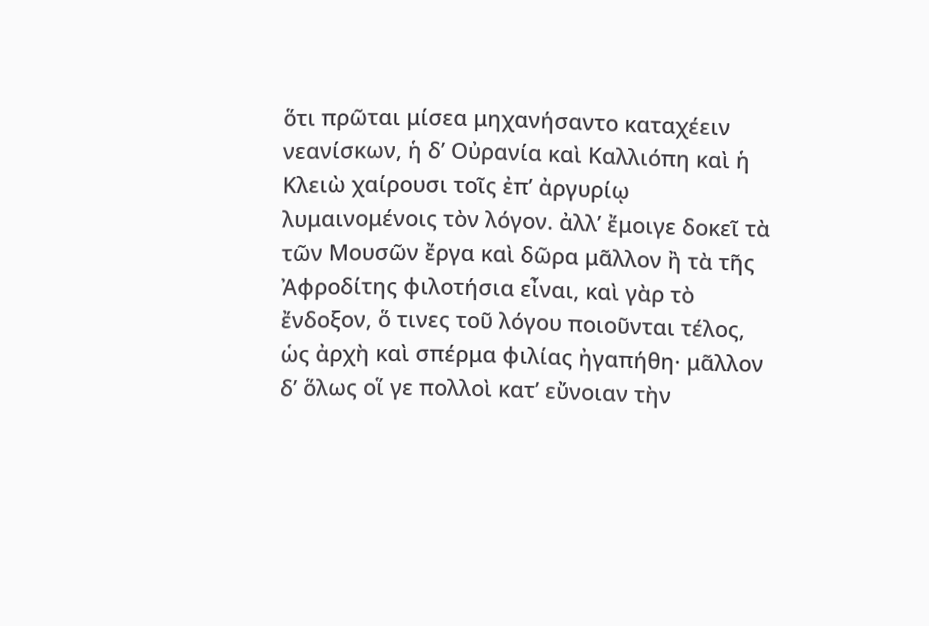ὅτι πρῶται μίσεα μηχανήσαντο καταχέειν νεανίσκων, ἡ δʼ Οὐρανία καὶ Καλλιόπη καὶ ἡ Κλειὼ χαίρουσι τοῖς ἐπʼ ἀργυρίῳ λυμαινομένοις τὸν λόγον. ἀλλʼ ἔμοιγε δοκεῖ τὰ τῶν Μουσῶν ἔργα καὶ δῶρα μᾶλλον ἢ τὰ τῆς Ἀφροδίτης φιλοτήσια εἶναι, καὶ γὰρ τὸ ἔνδοξον, ὅ τινες τοῦ λόγου ποιοῦνται τέλος, ὡς ἀρχὴ καὶ σπέρμα φιλίας ἠγαπήθη· μᾶλλον δʼ ὅλως οἵ γε πολλοὶ κατʼ εὔνοιαν τὴν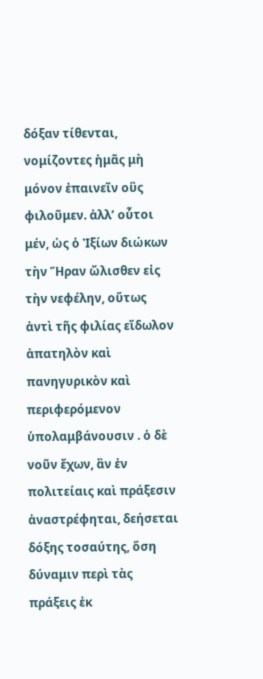δόξαν τίθενται, νομίζοντες ἡμᾶς μὴ μόνον ἐπαινεῖν οὓς φιλοῦμεν. ἀλλʼ οὗτοι μέν, ὡς ὁ Ἰξίων διώκων τὴν Ἥραν ὤλισθεν εἰς τὴν νεφέλην, οὕτως ἀντὶ τῆς φιλίας εἴδωλον ἀπατηλὸν καὶ πανηγυρικὸν καὶ περιφερόμενον ὑπολαμβάνουσιν . ὁ δὲ νοῦν ἔχων, ἂν ἐν πολιτείαις καὶ πράξεσιν ἀναστρέφηται, δεήσεται δόξης τοσαύτης, ὅση δύναμιν περὶ τὰς πράξεις ἐκ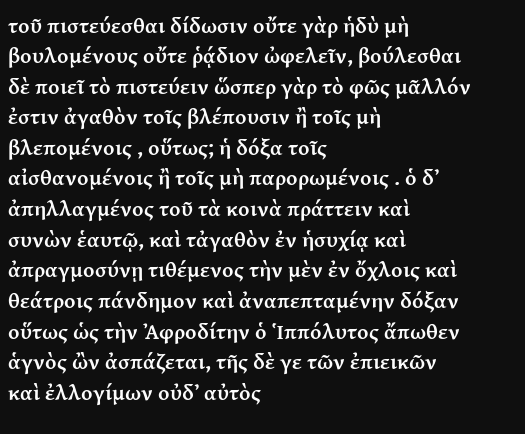τοῦ πιστεύεσθαι δίδωσιν οὔτε γὰρ ἡδὺ μὴ βουλομένους οὔτε ῥᾴδιον ὠφελεῖν, βούλεσθαι δὲ ποιεῖ τὸ πιστεύειν ὥσπερ γὰρ τὸ φῶς μᾶλλόν ἐστιν ἀγαθὸν τοῖς βλέπουσιν ἢ τοῖς μὴ βλεπομένοις , οὕτως; ἡ δόξα τοῖς αἰσθανομένοις ἢ τοῖς μὴ παρορωμένοις . ὁ δʼ ἀπηλλαγμένος τοῦ τὰ κοινὰ πράττειν καὶ συνὼν ἑαυτῷ, καὶ τἀγαθὸν ἐν ἡσυχίᾳ καὶ ἀπραγμοσύνῃ τιθέμενος τὴν μὲν ἐν ὄχλοις καὶ θεάτροις πάνδημον καὶ ἀναπεπταμένην δόξαν οὕτως ὡς τὴν Ἀφροδίτην ὁ Ἱππόλυτος ἄπωθεν ἁγνὸς ὢν ἀσπάζεται, τῆς δὲ γε τῶν ἐπιεικῶν καὶ ἐλλογίμων οὐδʼ αὐτὸς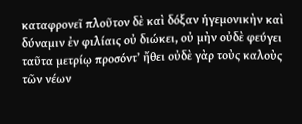καταφρονεῖ πλοῦτον δὲ καὶ δόξαν ἡγεμονικὴν καὶ δύναμιν ἐν φιλίαις οὐ διώκει, οὐ μὴν οὐδὲ φεύγει ταῦτα μετρίῳ προσόντʼ ἤθει οὐδὲ γὰρ τοὺς καλοὺς τῶν νέων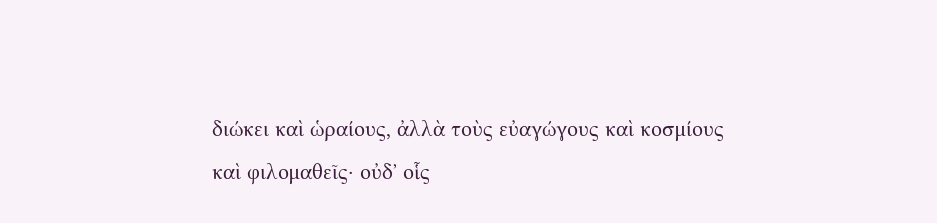διώκει καὶ ὡραίους, ἀλλὰ τοὺς εὐαγώγους καὶ κοσμίους καὶ φιλομαθεῖς· οὐδʼ οἷς